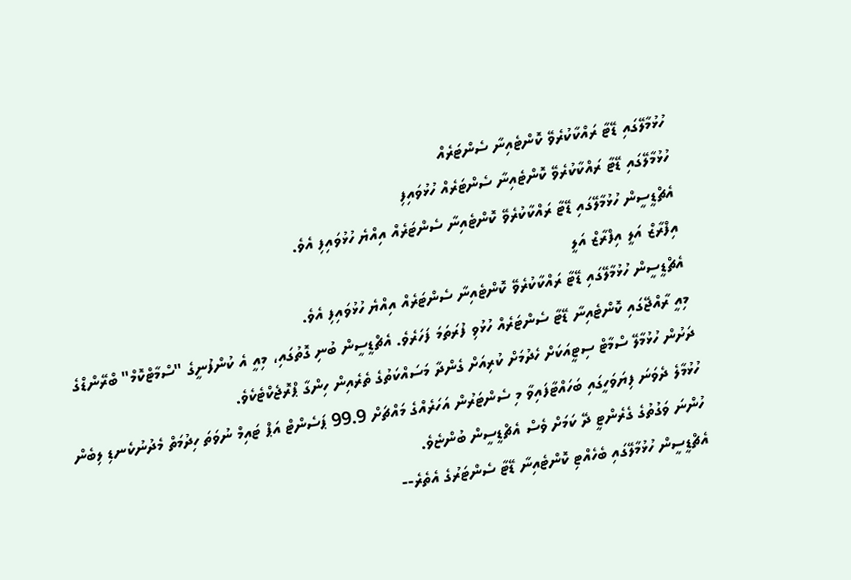ހުޅުމާލޭގައި ޑޭޓާ ރައްކާކުރެވޭ ކޮންޓެއިނާ ސެންޓަރެއް
ހުޅުމާލޭގައި ޑޭޓާ ރައްކާކުރެވޭ ކޮންޓެއިނާ ސެންޓަރެއް ހުޅުވައިފި
އެޗްޑީސީން ހުޅުމާލޭގައި ޑޭޓާ ރައްކާކުރެވޭ ކޮންޓެއިނާ ސެންޓަރެއް އިއްޔެ ހުޅުވައިފި އެވެ.
އިފްރާޒް އަލީ އިފްރާޒް އަލީ
އެޗްޑީސީން ހުޅުމާލޭގައި ޑޭޓާ ރައްކާކުރެވޭ ކޮންޓެއިނާ ސެންޓަރެއް އިއްޔެ ހުޅުވައިފި އެވެ.
މިއީ ރާއްޖޭގައި ކޮންޓެއިނާ ޑޭޓާ ސެންޓަރެއް ހުޅުވި ފުރަތަމަ ފަހަރެވެ. އެޗްޑީސީން ބުނި ގޮތުގައި، މިއީ އެ ކުންފުނީގެ "ސްމާޓްކޮމް" ބްރޭންޑްގެ ދަށުން ހުޅުމާލޭ ސްމާޓް ސިޓީއަކަށް ހެދުމަށް ކުރިއަށް ގެންދާ މަސައްކަތުގެ ތެރެއިން ހިންގާ ޕްރޮޖެކްޓެކެވެ.
ހުޅުމާލެ ދެވަނަ ފިޔަވަހީގައި ބަހައްޓާފައިވާ މި ސެންޓަރުން އަހަރެއްގެ މައްޗަށް 99.9 ޕަސެންޓް އަޕް ޓައިމް ނުވަތަ ހިދުމަތް މެދުނުކެނޑި ލިބެން ހުންނަ ވަގުތުގެ ގެރެންޓީ ދޭ ކަމަށް ވެސް އެޗްޑީސީން ބުންޏެވެ.
އެޗްޑީސީން ހުޅުމާލޭގައި ބެހެއްޓި ކޮންޓެއިނާ ޑޭޓާ ސެންޓަރުގެ އެތެރެ--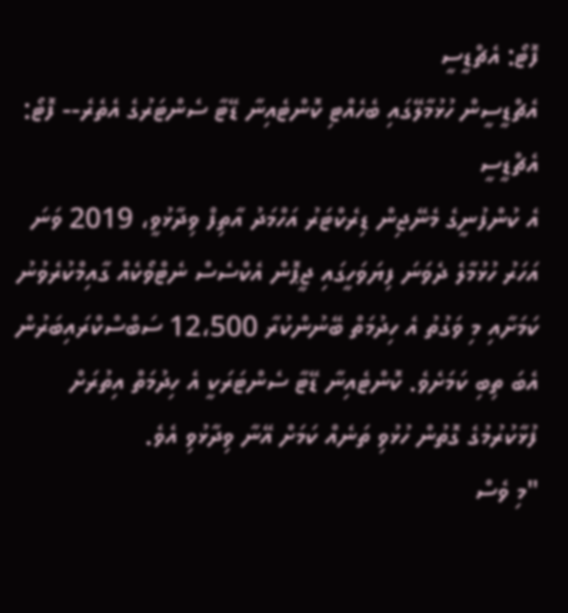ފޮޓޯ: އެޗްޑީސީ
އެޗްޑީސީން ހުޅުމާލޭގައި ބެހެއްޓި ކޮންޓެއިނާ ޑޭޓާ ސެންޓަރުގެ އެތެރެ-- ފޮޓޯ: އެޗްޑީސީ
އެ ކުންފުނީގެ މެނޭޖިން ޑިރެކްޓަރު އަހްމަދު އާތިފް ވިދާޅުވީ، 2019 ވަނަ އަހަރު ހުޅުމާލެ ދެވަނަ ފިޔަވަހީގައި ޖީޕޮން އެކްސެސް ނެޓްވޯކެއް ގާއިމްކުރެވުނު ކަމަށާއި މި ވަގުތު އެ ހިދުމަތް ބޭނުންކުރާ 12،500 ސަބްސްކްރައިބަރުން އެބަ ތިބި ކަމަށެވެ. ކޮންޓެއިނާ ޑޭޓާ ސެންޓަރަކީ އެ ހިދުމަތް އިތުރަށް ފުޅާކުރުމުގެ ގޮތުން ހުޅުވި ތަނެއް ކަމަށް އޭނާ ވިދާޅުވި އެވެ.
"މި ވެސް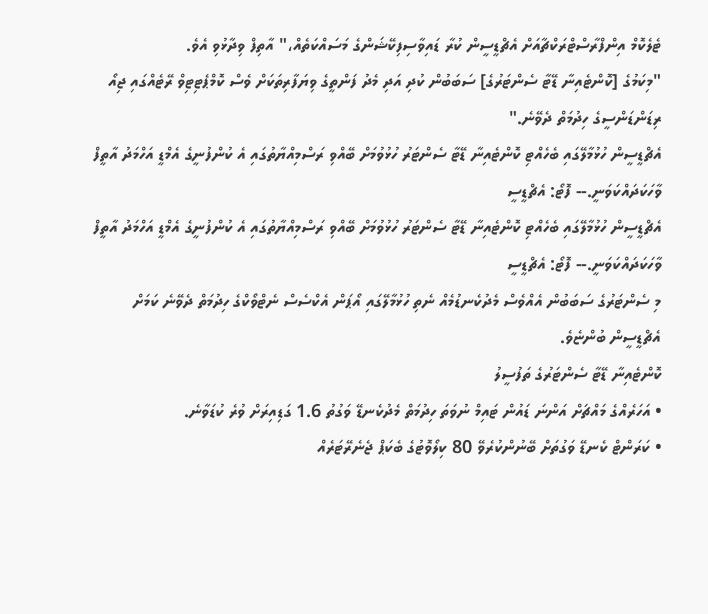ޓެލެކޮމް އިންފްރާސްޓްރަކްޗާއަށް އެޗްޑީސީން ކުރާ ޑައިވާސިފިކޭޝަންގެ މަސައްކަތެއް،" އާތިފް ވިދާޅުވި އެވެ.
"މިކަމުގެ [ކޮންޓެއިނާ ޑޭޓާ ސެންޓަރުގެ] ސަބަބުން ކުދި އަދި މެދު ފަންތީގެ ވިޔަފާރިތަކަށް ވެސް ކޮމްޕެޓިޓިވް ރޭޓެއްގައި ޖިއޯ ރިޑަންޑަންސީގެ ހިދުމަތް ދެވޭނެ."
އެޗްޑީސީން ހުޅުމާލޭގައި ބެހެއްޓި ކޮންޓެއިނާ ޑޭޓާ ސެންޓަރު ހުޅުވުމަށް ބޭއްވި ރަސްމިއްޔާތުގައި އެ ކުންފުނީގެ އެމްޑީ އަހްމަދު އާތީފް ވާހަކަދައްކަވަނީ.-- ފޮޓޯ: އެޗްޑީސީ
އެޗްޑީސީން ހުޅުމާލޭގައި ބެހެއްޓި ކޮންޓެއިނާ ޑޭޓާ ސެންޓަރު ހުޅުވުމަށް ބޭއްވި ރަސްމިއްޔާތުގައި އެ ކުންފުނީގެ އެމްޑީ އަހްމަދު އާތީފް ވާހަކަދައްކަވަނީ.-- ފޮޓޯ: އެޗްޑީސީ
މި ސެންޓަރުގެ ސަބަބުން އެއްވެސް މެދުކެނޑުމެއް ނެތި ހުޅުމާލޭގައި އޯޕަން އެކްސެސް ނެޓްވޯކްގެ ހިދުމަތް ދެވޭނެ ކަމަށް އެޗްޑީސީން ބުންޏެވެ.
ކޮންޓެއިނާ ޑޭޓާ ސެންޓަރުގެ ތަފުސީލު
• އަހަރެއްގެ މައްޗަށް އަންނަ ޑައުން ޓައިމް ނުވަތަ ހިދުމަތް މެދުކެނޑޭ ވަގުތު 1.6 ގަޑިއިރަށް ވުރެ ކުޑަވާނެ.
• ކަރަންޓް ކެނޑޭ ވަގުތަށް ބޭނުންކުރެވޭ 80 ކިލޯވޮޓުގެ ބެކަޕް ޖެނެރޭޓަރެއް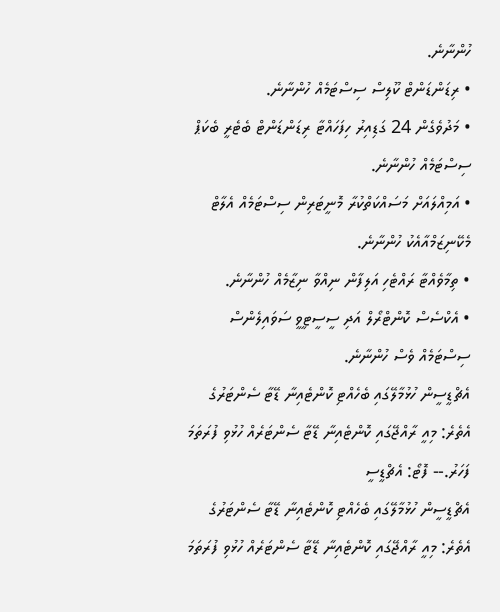ހުންނާނެ.
• ރިޑަންޑަންޓް ކޫލިސް ސިސްޓަމެއް ހުންނާނެ.
• މަދުވެގެން 24 ގަޑިއިރު ހިފަހައްޓާ ރިޑަންޑަންޓް ބެޓެރީ ބެކަޕް ސިސްޓަމެއް ހުންނާނެ.
• އަމިއްލައަށް މަސައްކަތްކުރާ މޮނީޓަރިން ސިސްޓަމެއް އެލާޓް މެކޭނިޒަމްއާއެކު ހުންނާނެ.
• ތިމާވެއްޓާ ރައްޓެހި އަލިފާން ނިއްވާ ނިޒާމެއް ހުންނާނެ.
• އެކްސެސް ކޮންޓްރޯލް އަދި ސީސީޓީވީ ސަވައިލެންސް ސިސްޓަމެއް ވެސް ހުންނާނެ.
އެޗްޑީސީން ހުޅުމާލޭގައި ބެހެއްޓި ކޮންޓެއިނާ ޑޭޓާ ސެންޓަރުގެ އެތެރެ: މިއީ ރާއްޖޭގައި ކޮންޓެއިނާ ޑޭޓާ ސެންޓަރެއް ހުޅުވި ފުރަތަމަ ފަހަރު.-- ފޮޓޯ: އެޗްޑީސީ
އެޗްޑީސީން ހުޅުމާލޭގައި ބެހެއްޓި ކޮންޓެއިނާ ޑޭޓާ ސެންޓަރުގެ އެތެރެ: މިއީ ރާއްޖޭގައި ކޮންޓެއިނާ ޑޭޓާ ސެންޓަރެއް ހުޅުވި ފުރަތަމަ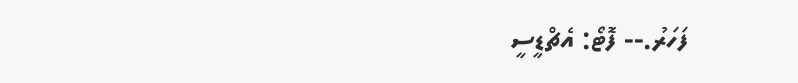ފަހަރު.-- ފޮޓޯ: އެޗްޑީސީ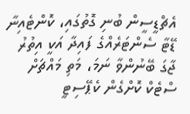އެޗްޑީސީން ބުނި ގޮތުގައި، ކޮންޓެއިނާ ޑޭޓާ ސެންޓަރެއްގެ ފައިދާ އަކީ އިތުރު ޖާގަ ބޭނުންވާ ނަމަ، މަތި މައްޗަށް ސްޓެކް ކޮށްގެން ކެޕޭސިޓީ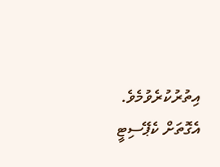އިތުރުކުރެވުމެވެ. އެގޮތަށް ކެޕޭސިޓީ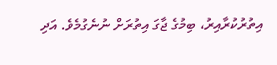އިތުރުކުރާއިރު، ބިމުގެ ޖާގަ އިތުރަށް ނުނެގުމެވެ. އަދި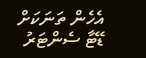އެހެން ތަނަކަށް ޑޭޓާ ސެންޓަރު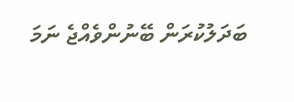ބަދަލުކުރަން ބޭނުންވެއްޖެ ނަމަ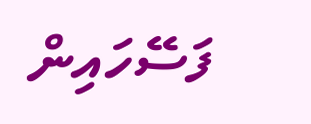ފަސޭހައިން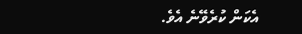އެކަން ކުރެވޭނެ އެވެ.